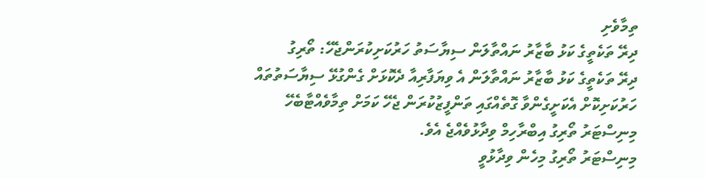ތިމާވެށި
ދިރޭ ތަކެތީގެ ކަޅު ބާޒާރު ނައްތާލަން ސިޔާސަތު ހަރުކަށިކުރަންޖެހޭ: ތޯރިގު
ދިރޭ ތަކެތީގެ ކަޅު ބާޒާރު ނައްތާލަން އެ ވިޔަފާރިއާ ދެކޮޅަށް ގެންގުޅޭ ސިޔާސަތުތައް ހަރުކަށިކޮށް އެކަށީގެންވާ ގޮތެއްގައި ތަންފީޒުކުރަން ޖެހޭ ކަމަށް ތިމާވެއްޓާބެހޭ މިނިސްޓަރު ތޯރިގު އިބްރާހިމް ވިދާޅުވެއްޖެ އެވެ.
މިނިސްޓަރު ތޯރިގު މިހެން ވިދާޅުވީ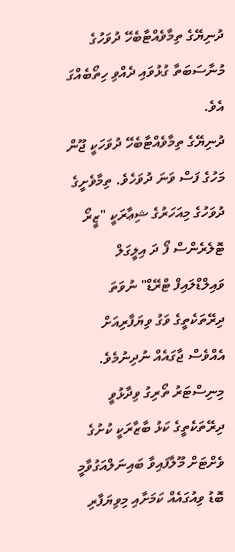ދުނިޔޭގެ ތިމާވެއްޓާބެހޭ ދުވަހުގެ މުނާސަބަތާ ގުޅުވައި ދެއްވި ހިތޯބެއްގަ އެވެ.
ދުނިޔޭގެ ތިމާވެއްޓާބެހޭ ދުވަހަކީ ޖޫން މަހުގެ ފަސް ވަނަ ދުވަހެވެ. ތިމާވެށީގެ ދުވަހުގެ މިއަހަރުގެ ޝިޢާރަކީ "ޒީރޯ ޓޮލެރެންސް ފޯ ދަ އިލީގަލް ވައިލްޑްލައިފް ޓްރޭޑް" ނުވަތަ ދިރޭތަކެތީގެ ވަގު ވިޔަފާރިއަށް އެއްވެސް ޖާގައެއް ނުދިނުމެވެ.
މިނިސްޓަރު ތޯރިގު ވިދާޅުވީ ދިރޭތަކެތީގެ ކަޅު ބާޒާރަކީ ކުށުގެ ވެށްޓަށް މޫލާފައިވާ ބައިނަލްއަގުވާމީ ބޮޑު ވިއުގައެއް ކަމަށާއި މިވިޔަފާރި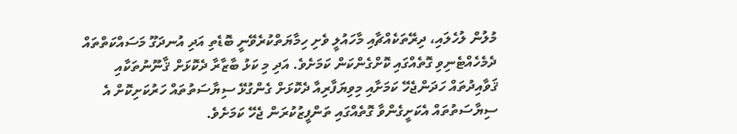މުލުން ލުހެލައި، ދިރޭތަކެއްޗާއި މާހައުލީ ވެށި ހިމާޔަތްކުރެވޭނީ ބޮޑެތި އަދި އުނދަގޫ މަސައްކަތްތައް ދެމެހެއްޓެނިވި ގޮތެއްގައި ކޮށްގެންކަން ކަމަށެވެ. އަދި މި ކަޅު ބާޒާރާ ދެކޮޅަށް ޤާނޫނުތަކާއި ޤަވާއިދުތައް ހަދަންޖެހޭ ކަމަށާއި މިވިޔަފާރިއާ ދެކޮޅަށް ގެންގުޅޭ ސިޔާސަތުތައް ހަރުކަށިކޮށް އެ ސިޔާސަތުތައް އެކަށީގެންވާ ގޮތެއްގައި ތަންފީޒުކުރަން ޖެހޭ ކަމަށެވެ.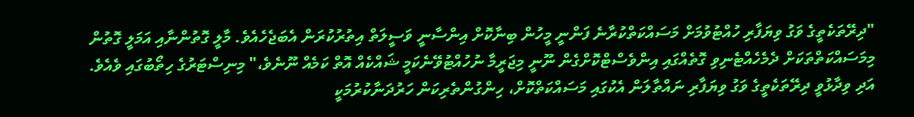"ދިރޭތަކެތީގެ ވަގު ވިޔަފާރި ހުއްޓުވުމަށް މަސައްކަތްކުރާނެ ފަންނީ މީހުން ބިނާކޮށް އިންސާނީ ވަސީލަތް އިތުރުކުރަން އެބަޖެހެއެވެ. މާލީ ގޮތުންނާއި އަމަލީ ގޮތުން މިމަސައްކަތްތަކަށް ދެމެހެއްޓެނިވި ގޮތެއްގައި އިންވެސްޓްކޮށްގެން ނޫނީ މިޖަރީމާ ނުހުއްޓުވޭނެކަމީ ޝައްކެއް އޮތް ކަމެއް ނޫނެވެ،" މިނިސްޓަރުގެ ހިތޯބުގައި ވެއެވެ.
އަދި ވިދާޅުވީ ދިރޭތަކެތީގެ ވަގު ވިޔަފާރި ނައްތާލަން އެކުގައި މަސައްކަތްކޮށް، ހިންގުންތެރިކަން ހަރުދަނާކުރުމަކީ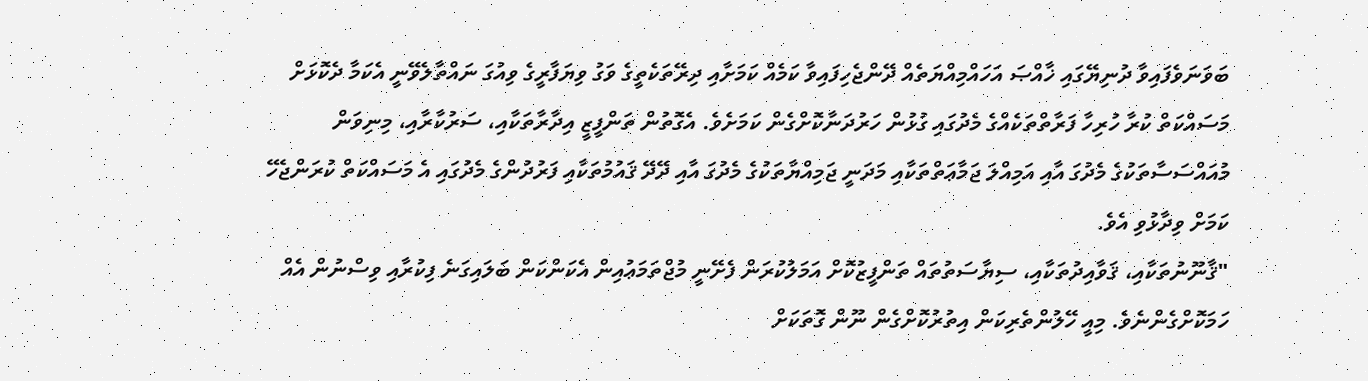ބަވަނަވެފައިވާ ދުނިޔޭގައި ޚާއްޞަ އަހައްމިއްޔަތެއް ދޭންޖެހިފައިވާ ކަމެއް ކަމަށާއި ދިރޭތަކެތީގެ ވަގު ވިޔަފާރީގެ ވިއުގަ ނައްތާލެވޭނީ އެކަމާ ދެކޮޅަށް މަސައްކަތް ކުރާ ހުރިހާ ފަރާތްތަކެއްގެ މެދުގައި ގުޅުން ހަރުދަނާކޮށްގެން ކަމަށެވެ. އެގޮތުން ތަންފީޒީ އިދާރާތަކާއި، ސަރުކާރާއި، މިނިވަން މުއައްސަސާތަކުގެ މެދުގަ އާއި އަމިއްލަ ޖަމާޢަތްތަކާއި މަދަނީ ޖަމިއްޔާތަކުގެ މެދުގަ އާއި ދޭދޭ ޤައުމުތަކާއި ފަރުދުންގެ މެދުގައި އެ މަސައްކަތް ކުރަންޖެހޭ ކަމަށް ވިދާޅުވި އެވެ.
"ޤާނޫނުތަކާއި، ޤަވާއިދުތަކާއި، ސިޔާސަތުތައް ތަންފީޒުކޮށް އަމަލުކުރަން ފެށޭނީ މުޖްތަމަޢުއިން އެކަންކަން ބަލައިގަނެ ފިކުރާއި ވިސްނުން އެއް ހަމަކޮށްގެންނެވެ. މިއީ ހޭލުންތެރިކަން އިތުރުކޮށްގެން ނޫން ގޮތަކަށް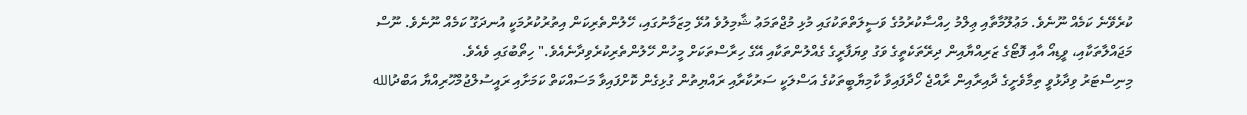ކުރެވޭނެ ކަމެއް ނޫނެވެ. މަޢުލޫމާތާއި ޢިލްމު ހިއްސާކުރުމުގެ ވަސީލަތްތަކުގައި މުޅި މުޖްތަމަޢު ޝާމިލުވެ އުޅޭ މިޒަމާނުގައި، ހޭލުންތެރިކަން އިތުރުކުރުމަކީ އުނދަގޫ ކަމެއް ނޫނެވެ. ނޫސް މަޖައްލާތަކާއި، ވީޑިއޯ އާއި ފޮޓޯގެ ޒަރިއްޔާއިން ދިރޭތަކެތީގެ ވަގު ވިޔަފާރީގެ ގެއްލުންތަކާއި އޭގެ ހިރާސްތަކަށް މީހުން ހޭލުންތެރިކުރެވިދާނެއެވެ." ހިތޯބުގައި ވެއެވެ.
މިނިސްޓަރު ވިދާޅުވީ ތިމާވެށީގެ ދާއިރާއިން ރާއްޖެ ހޯދާފައިވާ ކާމިޔާބީތަކުގެ އަސްލަކީ ސަރުކާރާއި ރައްޔިތުން ގުޅިގެން ކޮށްފައިވާ މަސައްކަތް ކަމަށާއި ރައީސުލްޖުމްހޫރިއްޔާ އަބްދުالله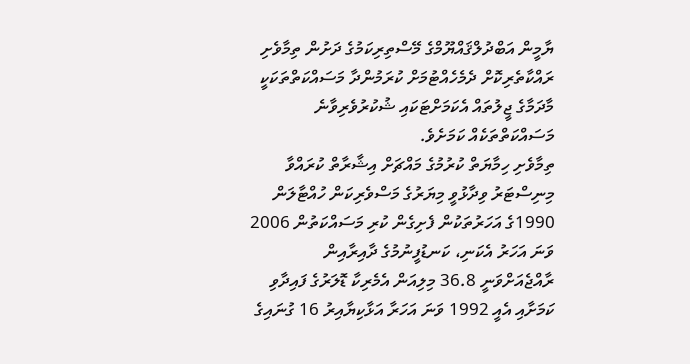ޔާމީން އަބްދުލްޤައްޔޫމްގެ މޭސްތިރިކަމުގެ ދަށުން ތިމާވެށި ރައްކާތެރިކޮށް ދެމެހެއްޓުމަށް ކުރަމުންދާ މަސައްކަތްތަކަކީ މާދަމާގެ ޖީލުތައް އެކަމަށްޓަކައި ޝުކުރުވެރިވާނެ މަސައްކަތްތަކެއް ކަމަށެވެ.
ތިމާވެށި ހިމާޔަތް ކުރުމުގެ މައްޗަށް އިޝާރާތް ކުރައްވާ މިނިސްޓަރު ވިދާޅުވީ މިޔަރުގެ މަސްވެރިކަން ހުއްޓާލަން 1990ގެ އަހަރުތަކުން ފެށިގެން ކުރި މަސައްކަތުން 2006 ވަނަ އަހަރު އެކަނި، ކަނޑުފީނުމުގެ ދާއިރާއިން ރާއްޖެއަށްވަނީ 36.8 މިލިއަން އެމެރިކާ ޑޮލަރުގެ ފައިދާވި ކަމަށާއި އެއީ 1992 ވަނަ އަހަރާ އަޅާކިޔާއިރު 16 ގުނައިގެ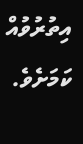އިތުރުވުއް ކަމަށެވެ.